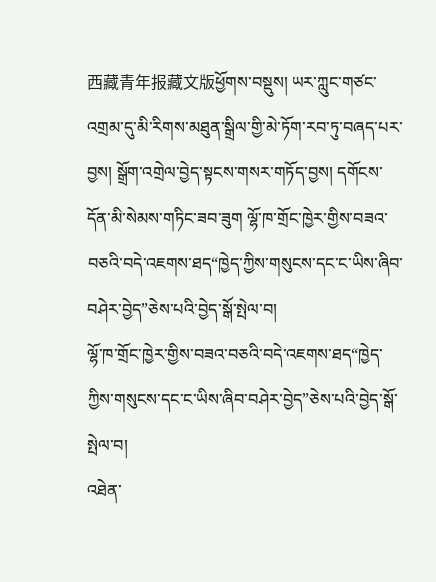西藏青年报藏文版ཕྱོགས་བསྡུས། ཡར་ཀླུང་གཙང་འགྲམ་དུ་མི་རིགས་མཐུན་སྒྲིལ་གྱི་མེ་ཏོག་རབ་ཏུ་བཞད་པར་བྱས། སྒྲོག་འགྲེལ་བྱེད་སྟངས་གསར་གཏོད་བྱས། དགོངས་དོན་མི་སེམས་གཏིང་ཟབ་ཟུག ལྷོ་ཁ་གྲོང་ཁྱེར་གྱིས་བཟའ་བཅའི་བདེ་འཇགས་ཐད“ཁྱེད་ཀྱིས་གསུངས་དང་ང་ཡིས་ཞིབ་བཤེར་བྱེད”ཅེས་པའི་བྱེད་སྒོ་སྤེལ་བ།
ལྷོ་ཁ་གྲོང་ཁྱེར་གྱིས་བཟའ་བཅའི་བདེ་འཇགས་ཐད“ཁྱེད་ཀྱིས་གསུངས་དང་ང་ཡིས་ཞིབ་བཤེར་བྱེད”ཅེས་པའི་བྱེད་སྒོ་སྤེལ་བ།
འཐེན་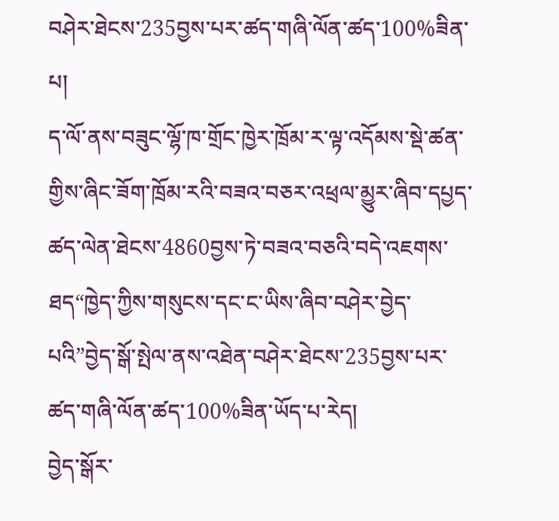བཤེར་ཐེངས་235བྱས་པར་ཚད་གཞི་ལོན་ཚད་100%ཟིན་པ།
ད་ལོ་ནས་བཟུང་ལྷོ་ཁ་གྲོང་ཁྱེར་ཁྲོམ་ར་ལྟ་འདོམས་སྡེ་ཚན་གྱིས་ཞིང་ཟོག་ཁྲོམ་རའི་བཟའ་བཅར་འཕྲལ་མྱུར་ཞིབ་དཔྱད་ཚད་ལེན་ཐེངས་4860བྱས་ཏེ་བཟའ་བཅའི་བདེ་འཇགས་ཐད“ཁྱེད་ཀྱིས་གསུངས་དང་ང་ཡིས་ཞིབ་བཤེར་བྱེད་པའི”བྱེད་སྒོ་སྤེལ་ནས་འཐེན་བཤེར་ཐེངས་235བྱས་པར་ཚད་གཞི་ལོན་ཚད་100%ཟིན་ཡོད་པ་རེད།
བྱེད་སྒོར་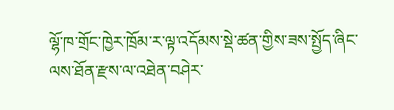ལྷོ་ཁ་གྲོང་ཁྱེར་ཁྲོམ་ར་ལྟ་འདོམས་སྡེ་ཚན་གྱིས་ཟས་སྤྱོད་ཞིང་ལས་ཐོན་རྫས་ལ་འཐེན་བཤེར་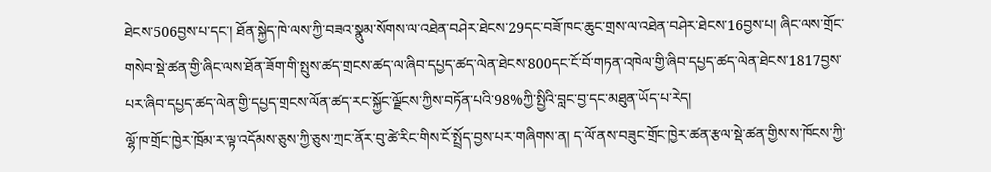ཐེངས་506བྱས་པ་དང་། ཐོན་སྐྱེད་ཁེ་ལས་ཀྱི་བཟའ་སྣུམ་སོགས་ལ་འཐེན་བཤེར་ཐེངས་29དང་བཟོ་ཁང་ཆུང་གྲས་ལ་འཐེན་བཤེར་ཐེངས་16བྱས་པ། ཞིང་ལས་གྲོང་གསེབ་སྡེ་ཚན་གྱི་ཞིང་ལས་ཐོན་ཟོག་གི་སྤུས་ཚད་གྲངས་ཚད་ལ་ཞིབ་དཔྱད་ཚད་ལེན་ཐེངས་800དང་ངོ་བོ་གཏན་འཁེལ་གྱི་ཞིབ་དཔྱད་ཚད་ལེན་ཐེངས་1817བྱས་པར་ཞིབ་དཔྱད་ཚད་ལེན་གྱི་དཔྱད་གྲངས་ལོན་ཚད་རང་སྐྱོང་ལྗོངས་ཀྱིས་བཏོན་པའི་98%ཀྱི་སྤྱིའི་བླང་བྱ་དང་མཐུན་ཡོད་པ་རེད།
ལྷོ་ཁ་གྲོང་ཁྱེར་ཁྲོམ་ར་ལྟ་འདོམས་ཅུས་ཀྱི་ཅུས་ཀྲང་ནོར་བུ་ཚེ་རིང་གིས་ངོ་སྤྲོད་བྱས་པར་གཞིགས་ན། ད་ལོ་ནས་བཟུང་གྲོང་ཁྱེར་ཚན་རྩལ་སྡེ་ཚན་གྱིས་ས་ཁོངས་ཀྱི་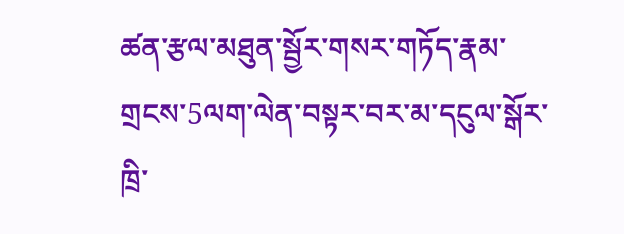ཚན་རྩལ་མཐུན་སྦྱོར་གསར་གཏོད་རྣམ་གྲངས་5ལག་ལེན་བསྟར་བར་མ་དངུལ་སྒོར་ཁྲི་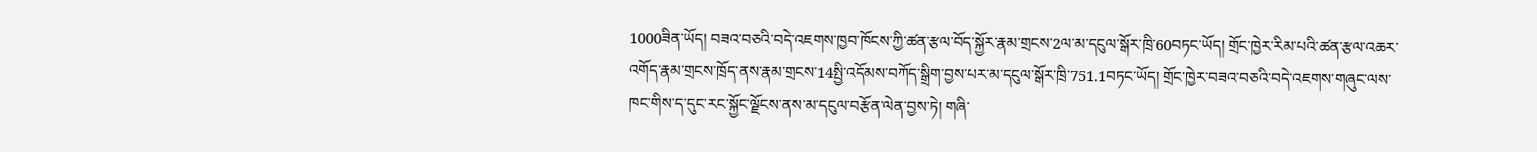1000ཟིན་ཡོད། བཟའ་བཅའི་བདེ་འཇགས་ཁྱབ་ཁོངས་ཀྱི་ཚན་རྩལ་བོད་སྐྱོར་རྣམ་གྲངས་2ལ་མ་དངུལ་སྒོར་ཁྲི་60བཏང་ཡོད། གྲོང་ཁྱེར་རིམ་པའི་ཚན་རྩལ་འཆར་འགོད་རྣམ་གྲངས་ཁྲོད་ནས་རྣམ་གྲངས་14སྤྱི་འདོམས་བཀོད་སྒྲིག་བྱས་པར་མ་དངུལ་སྒོར་ཁྲི་751.1བཏང་ཡོད། གྲོང་ཁྱེར་བཟའ་བཅའི་བདེ་འཇགས་གཞུང་ལས་ཁང་གིས་ད་དུང་རང་སྐྱོང་ལྗོངས་ནས་མ་དངུལ་བརྩོན་ལེན་བྱས་ཏེ། གཞི་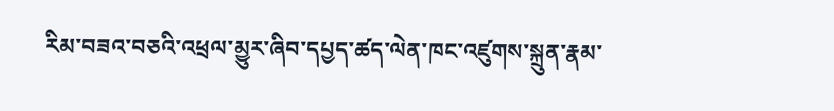རིམ་བཟའ་བཅའི་འཕྲལ་མྱུར་ཞིབ་དཔྱད་ཚད་ལེན་ཁང་འཛུགས་སྐྲུན་རྣམ་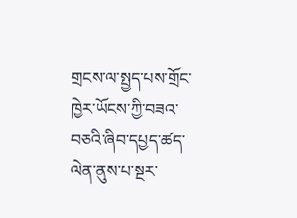གྲངས་ལ་སྤྱད་པས་གྲོང་ཁྱེར་ཡོངས་ཀྱི་བཟའ་བཅའི་ཞིབ་དཔྱད་ཚད་ལེན་ནུས་པ་སྔར་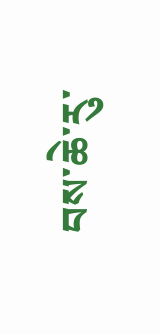བས་ཆེ་རུ་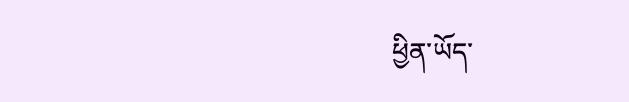ཕྱིན་ཡོད་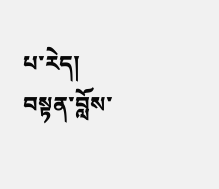པ་རེད།
བསྟན་བློས་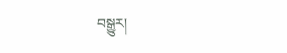བསྒྱུར།